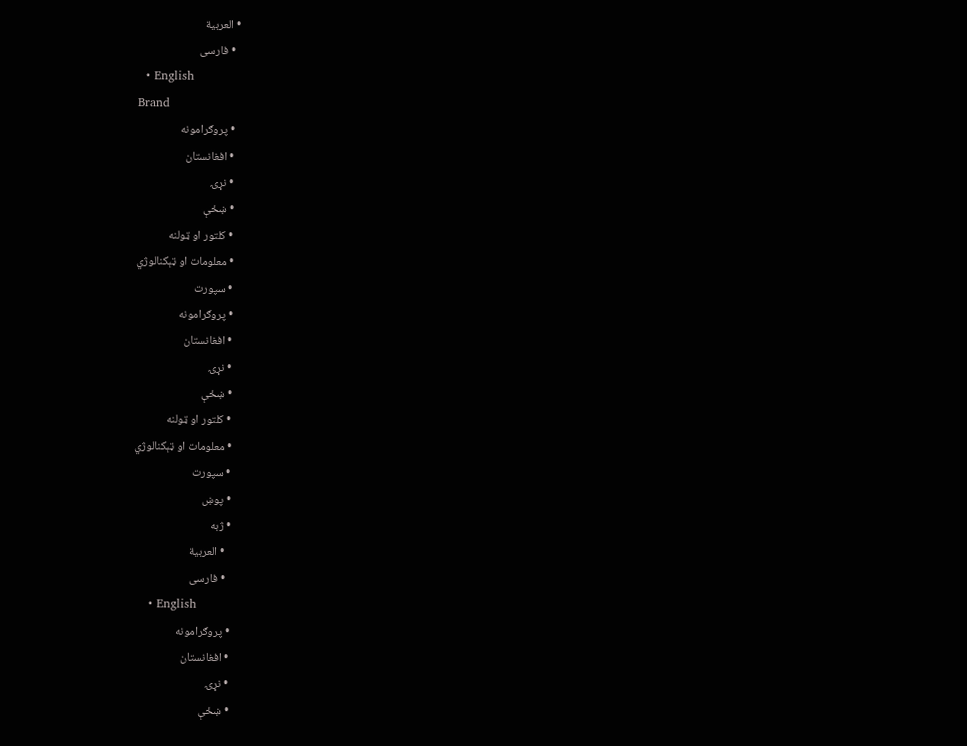• العربية
  • فارسی
  • English
Brand
  • پروګرامونه
  • افغانستان
  • نړۍ
  • ښځې
  • کلتور او ټولنه
  • معلومات او ټېکنالوژي
  • سپورت
  • پروګرامونه
  • افغانستان
  • نړۍ
  • ښځې
  • کلتور او ټولنه
  • معلومات او ټېکنالوژي
  • سپورت
  • پوښ
  • ژبه
    • العربية
    • فارسی
    • English
  • پروګرامونه
  • افغانستان
  • نړۍ
  • ښځې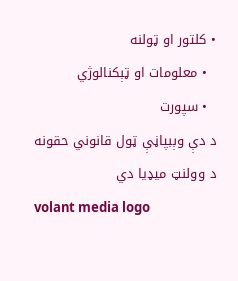• کلتور او ټولنه
  • معلومات او ټېکنالوژي
  • سپورت
د دې وېبپاڼې ټول قانوني حقونه د وولنټ میډیا دي
volant media logo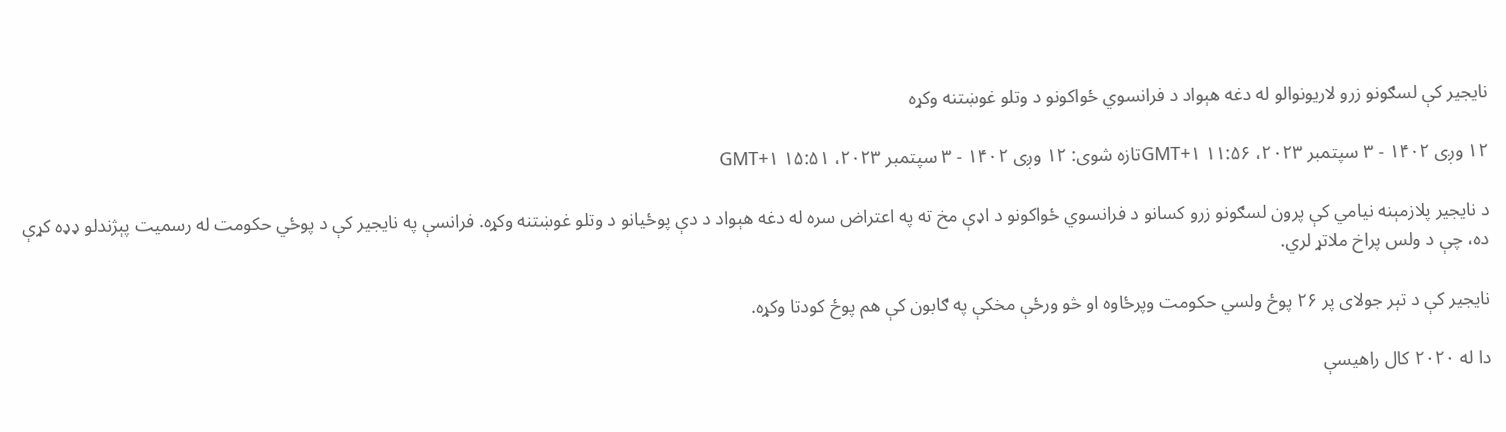نایجیر کې لسګونو زرو لاریونوالو له دغه هېواد د فرانسوي ځواکونو د وتلو غوښتنه وکړه

۱۲ وږی ۱۴۰۲ - ۳ سپتمبر ۲۰۲۳، ۱۱:۵۶ GMT+۱تازه شوی: ۱۲ وږی ۱۴۰۲ - ۳ سپتمبر ۲۰۲۳، ۱۵:۵۱ GMT+۱

د نایجیر پلازمېنه نیامي کې پرون لسګونو زرو کسانو د فرانسوي ځواکونو د اډې مخ ته په اعتراض سره له دغه هېواد د دې پوځیانو د وتلو غوښتنه وکړه. فرانسې په نایجیر کې د پوځي حکومت له رسمیت پېژندلو ډډه کړې ده، چې د ولس پراخ ملاتړ لري.

نایجیر کې د تېر جولای پر ۲۶ پوځ ولسي حکومت وپرځاوه او څو ورځې مخکې په ګابون کې هم پوځ کودتا وکړه.

دا له ۲۰۲۰ کال راهیسې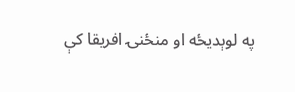په لوېدیځه او منځنۍ افریقا کې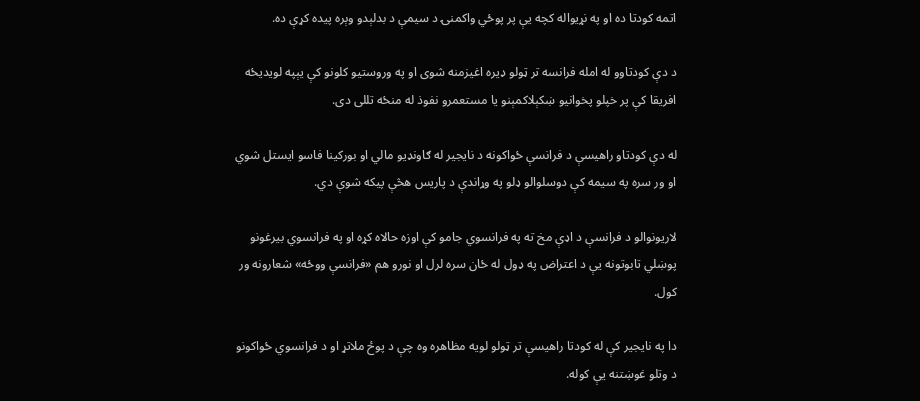اتمه کودتا ده او په نړیواله کچه یې پر پوځي واکمنۍ د سیمې د بدلېدو وېره پیده کړې ده.

د دې کودتاوو له امله فرانسه تر ټولو ډیره اغیزمنه شوی او په وروستیو کلونو کې یېپه لویدیځه افریقا کې پر خپلو پخوانیو ښکېلاکمېنو یا مستعمرو نفوذ له منځه تللی دی.

له دې کودتاو راهیسې د فرانسې ځواکونه د نایجیر له ګاونډیو مالي او بورکینا فاسو ایستل شوي او ور سره په سیمه کې دوسلوالو ډلو په وړاندې د پاریس هڅې پیکه شوې دي.

لاریونوالو د فرانسې د اډې مخ ته په فرانسوي جامو کې اوزه حالاه کړه او په فرانسوي بیرغونو پوښلي تابوتونه یې د اعتراض په ډول له ځان سره لرل او نورو هم «فرانسې ووځه» شعارونه ور کول.

دا په نایجیر کې له کودتا راهیسې تر ټولو لویه مظاهره وه چې د پوځ ملاتړ او د فرانسوي ځواکونو د وتلو غوښتنه یې کوله.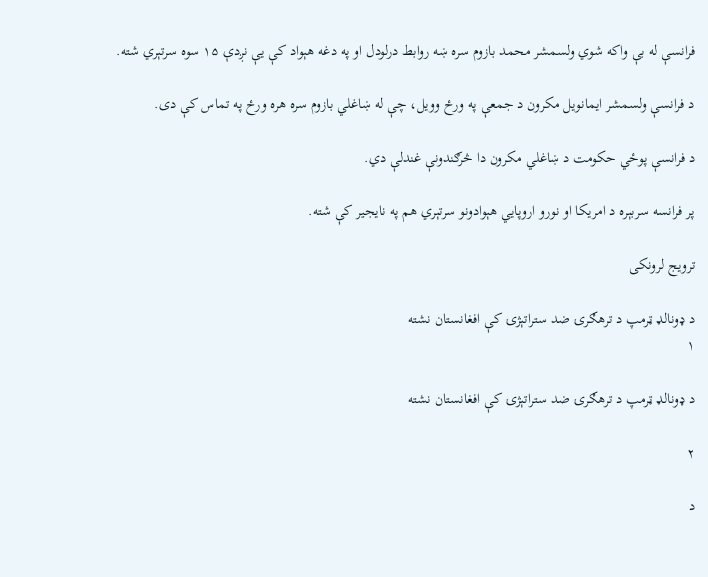فرانسې له بې واکه شوي ولسمشر محمد بازوم سره ښه روابط درلودل او په دغه هېواد کې یې نږدې ۱۵ سوه سرتېري شته.

د فرانسې ولسمشر ایمانویل مکرون د جمعې په ورځ وویل، چې له ښاغلي بازوم سره هره ورځ په تماس کې دی.

د فرانسې پوځي حکومت د ښاغلي مکرون دا څرګندونې غندلې دي.

پر فرانسه سربېره د امریکا او نورو اروپايي هېوادونو سرتېري هم په نایجیر کې شته.

ترویج لرونکی

د ډونالډ ټرمپ د ترهګرۍ ضد ستراتېژۍ کې افغانستان نشته
۱

د ډونالډ ټرمپ د ترهګرۍ ضد ستراتېژۍ کې افغانستان نشته

۲

د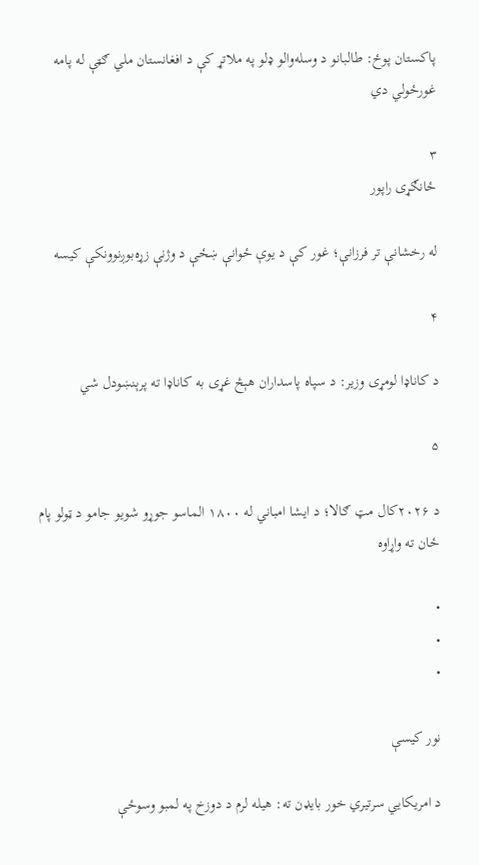پاکستان پوځ: طالبانو د وسله‌والو ډلو په ملاتړ کې د افغانستان ملي ګټې له پامه غورځولي دي

۳
ځانګړی راپور

له رخشانې تر فرزانې؛ غور کې د یوې ځوانې ښځې د وژنې زړه‌بوږنوونکې کیسه

۴

د کاناډا لومړی وزیر: د سپاه پاسداران هېڅ غړی به کاناډا ته پرېنښودل شي

۵

د ۲۰۲۶کال مټ ګالا؛ د ایشا امباني له ۱۸۰۰ الماسو جوړو شويو جامو د ټولو پام ځان ته واړاوه

•
•
•

نور کیسې

د امریکايي سرتیري خور بایډن ته: هیله لرم د دوزخ په لمبو وسوځې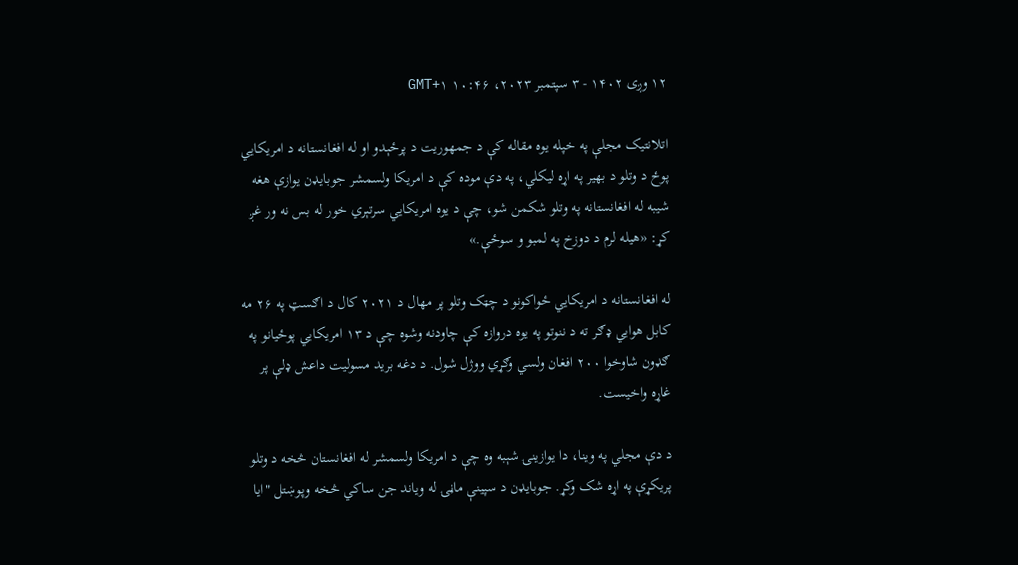۱۲ وږی ۱۴۰۲ - ۳ سپتمبر ۲۰۲۳، ۱۰:۴۶ GMT+۱

اتلانتیک مجلې په خپله یوه مقاله کې د جمهوریت د پرځېدو او له افغانستانه د امریکايي پوځ د وتلو د بهیر په اړه لیکلي، په دې موده کې د امریکا ولسمشر جوبایډن یوازې هغه شیبه له افغانستانه په وتلو شکمن شو، چې د یوه امریکايي سرتېري خور له بس نه ور غږ کړ: «هیله لرم د دوزخ په لمبو و سوځې.»

له افغانستانه د امریکایي ځواکونو د چټک وتلو پر مهال د ۲۰۲۱ کال د اګسټ په ۲۶ مه کابل هوايي ډګر ته د ننوتو په یوه دروازه کې چاودنه وشوه چې د ۱۳ امریکايي پوځیانو په ګډون شاوخوا ۲۰۰ افغان ولسي وګړي ووژل شول. د دغه برید مسولیت داعش ډلې پر غاړه واخیست.

د دې مجلي په وینا، دا یوازینۍ شېبه وه چې د امریکا ولسمشر له افغانستان څخه د وتلو پریکړې په اړه شک وکړ. جوبایډن د سپینې ماڼۍ له ویاند جن ساکي څخه وپوښتل "ایا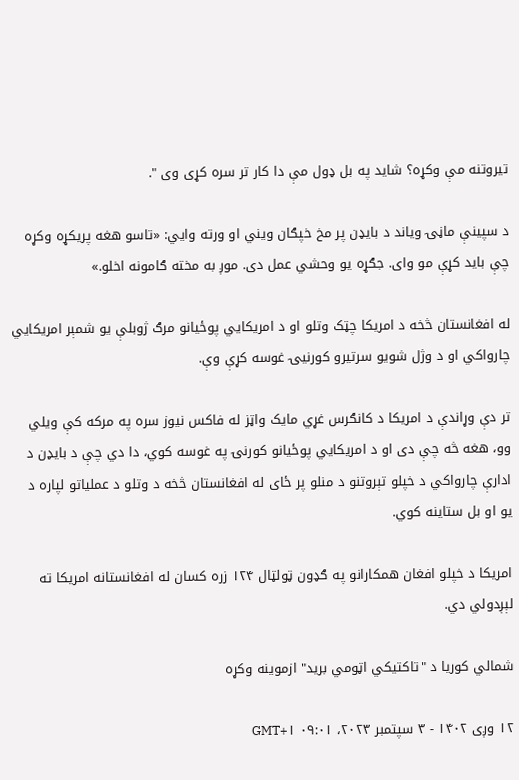تیروتنه مې وکړه؟ شاید په بل ډول مې دا کار تر سره کړی وی ".

د سپینې ماڼۍ ویاند د بایډن پر مخ خپګان ویني او ورته وايي: «تاسو هغه پریکړه وکړه چې باید کړې مو وای. جګړه یو وحشي عمل دی. موږ به مخته ګامونه اخلو.»

له افغانستان څخه د امریکا چټک وتلو او د امریکايي پوځیانو مرګ ژوبلې یو شمېر امریکايي چارواکي او د وژل شویو سرتیرو کورنیۍ غوسه کړې وې.

تر دې وړاندې د امریکا د کانګرس غړي مایک واټز له فاکس نیوز سره په مرکه کې ویلي وو، هغه څه چې دی او د امریکايي پوځیانو کورنۍ په غوسه کوي، دا دي چې د بایډن د ادارې چارواکي د خپلو تېروتنو د منلو پر ځای له افغانستان څخه د وتلو د عملیاتو لپاره د یو او بل ستاینه کوي.

امریکا د خپلو افغان همکارانو په ګډون ټولټال ۱۲۴ زره کسان له افغانستانه امریکا ته لېږدولي دي.

شمالي کوریا د "تاکتیکي اټومي برید" ازموینه وکړه

۱۲ وږی ۱۴۰۲ - ۳ سپتمبر ۲۰۲۳، ۰۹:۰۱ GMT+۱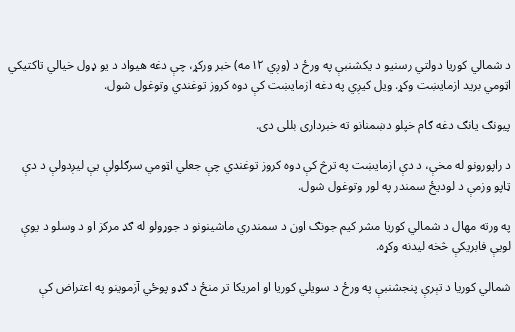د شمالي کوریا دولتي رسنیو د یکشنبې په ورځ د (وږي ۱۲مه) خبر ورکړ، چې دغه هیواد د یو ډول خیالي تاکتیکي اټومي برید ازمایښت وکړ. ویل کیږي په دغه ازمايښت کې دوه کروز توغندي وتوغول شول.

پیونګ یانګ دغه ګام خپلو دښمنانو ته خبرداری بللی دی.

د راپورونو له مخې، د دې ازمايښت په ترڅ کې دوه کروز توغندي چې جعلي اټومي سرګلولې یې لیږدولې د دې ټاپو وزمې د لودیځ سمندر په لور وتوغول شول.

په ورته مهال د شمالي کوریا مشر کیم جونګ اون د سمندري ماشینونو د جوړولو له ګډ مرکز او د وسلو د یوې لویې فابریکې څخه لیدنه وکړه.

شمالي کوریا د تېرې پنجشنبې په ورځ د سویلي کوریا او امریکا تر منځ د ګډو پوځي آزموینو په اعتراض کې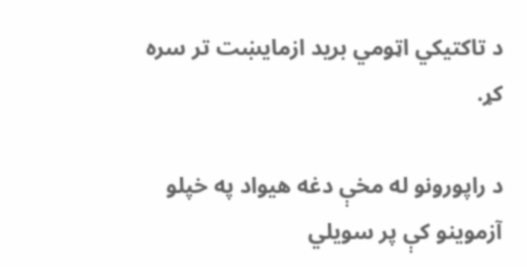د تاکتیکي اټومي برید ازمايښت تر سره کړ.

د راپورونو له مخې دغه هیواد په خپلو آزموینو کې پر سویلي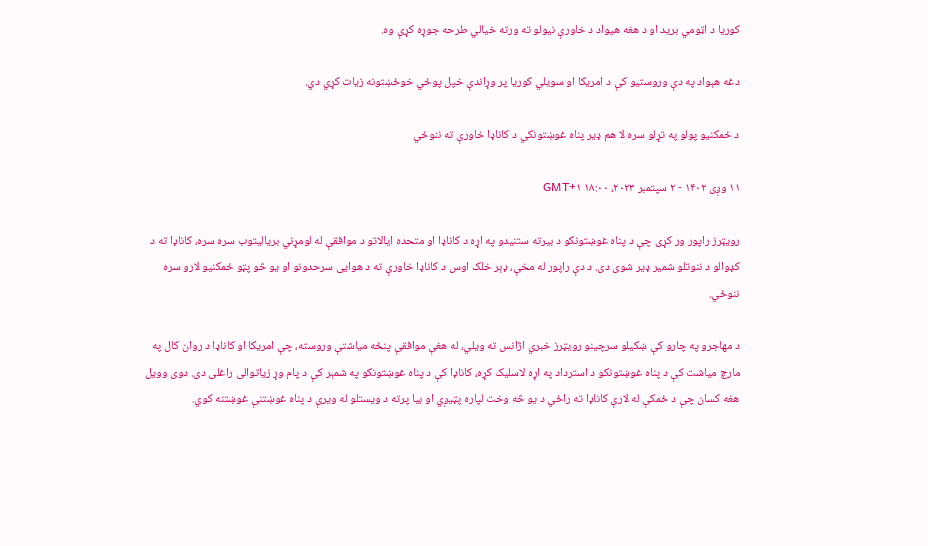کوریا د اټومي برید او د هغه هیواد د خاورې نیولو ته ورته خیالي طرحه جوړه کړې وه.

دغه هېواد په دې وروستيو کې د امريکا او سویلي کوريا پر وړاندې خپل پوځي خوځښتونه زيات کړي دي.

د ځمکنیو پولو په تړلو سره لا هم ډیر پناه غوښتونکي د کاناډا خاورې ته ننوځي

۱۱ وږی ۱۴۰۲ - ۲ سپتمبر ۲۰۲۳، ۱۸:۰۰ GMT+۱

رویټرز راپور ور کړی چې د پناه غوښتونکو د بیرته ستنیدو په اړه د کاناډا او متحده ایالاتو د موافقې له لومړني بریالیتوب سره سره، کاناډا ته د کډوالو د ننوتلو شمیر ډیر شوی دی. د دې راپور له مخې، ډېر خلک اوس د کاناډا خاورې ته د هوایی سرحدونو او یو څو پټو ځمکنیو لارو سره ننوځي.

د مهاجرو په چارو کې ښکیلو سرچینو رویټرز خبري اژانس ته ویلي، له هغې موافقې پنځه میاشتې وروسته، چې امریکا او کاناډا د روان کال په مارچ میاشت کې د پناه غوښتونکو د استرداد په اړه لاسلیک کړه، کاناډا کې د پناه غوښتونکو په شمېر کې د پام وړ زیاتوالی راغلی دی. دوی وویل هغه کسان چې د ځمکې له لارې کاناډا ته راځي د یو څه وخت لپاره پټیږي او بیا پرته د ویستلو له ویرې د پناه غوښتنې غوښتنه کوي.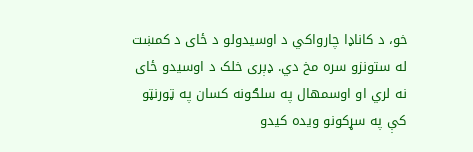خو، د کاناډا چارواکي د اوسیدولو د ځای د کمښت له ستونزو سره مخ دي. ډېری خلک د اوسیدو ځای نه لري او اوسمهال په سلګونه کسان په ټورنټو کې په سړکونو ویده کیدو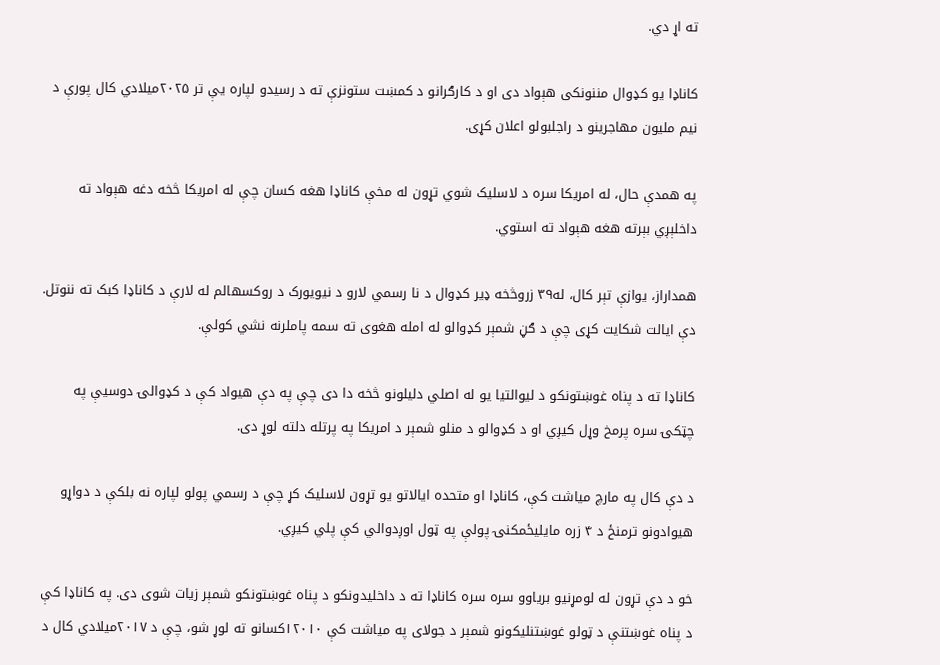ته اړ دي.

کاناډا یو کډوال مننونکی هېواد دی او د کارګرانو د کمښت ستونزې ته د رسیدو لپاره یې تر ۲۰۲۵میلادي کال پورې د نیم ملیون مهاجرینو د راجلبولو اعلان کړی.

په همدې حال، له امریکا سره د لاسلیک شوي تړون له مخې کاناډا هغه کسان چې له امریکا څخه دغه هېواد ته داخلېږي بېرته هغه هېواد ته استوي.

همداراز، یوازې تېر کال، له۳۹ زروڅخه ډیر کډوال د نا رسمي لارو د نیویورک د روکسهالم له لارې د کاناډا کبک ته ننوتل. دې ایالت شکایت کړی چې د ګڼ شمېر کډوالو له امله هغوی ته سمه پاملرنه نشي کولې.

کاناډا ته د پناه غوښتونکو د لیوالتیا یو له اصلي دلیلونو څخه دا دی چې په دې هیواد کې د کډوالۍ دوسیې په چټکۍ سره پرمخ وړل کیږي او د کډوالو د منلو شمېر د امریکا په پرتله دلته لوړ دی.

د دې کال په مارچ میاشت کې، کاناډا او متحده ایالاتو یو تړون لاسلیک کړ چې د رسمي پولو لپاره نه بلکې د دواړو هیوادونو ترمنځ د ۴ زره مایليځمکنۍ پولې په ټول اوږدوالي کې پلي کیږي.

خو د دې تړون له لومړنیو بریاوو سره سره کاناډا ته د داخلیدونکو د پناه غوښتونکو شمېر زیات شوی دی. په کاناډا کې د پناه غوښتنې د ټولو غوښتنلیکونو شمېر د جولای په میاشت کې ۱۲۰۱۰کسانو ته لوړ شو، چې د ۲۰۱۷میلادي کال د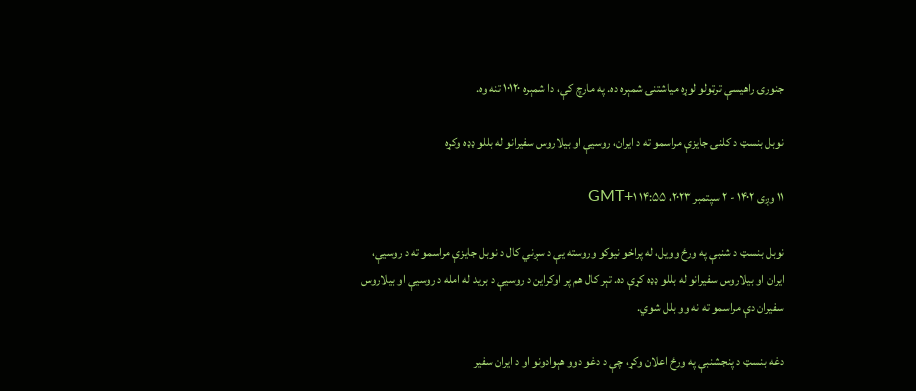جنورۍ راهیسې ترټولو لوړه میاشتنۍ شمېره ده. په مارچ کې، دا شمېره ۱۰۱۲۰ تنه وه.

نوبل بنسټ د کلنۍ جایزې مراسمو ته د ایران، روسیې او بیلاروس سفیرانو له بللو ډډه وکړه

۱۱ وږی ۱۴۰۲ - ۲ سپتمبر ۲۰۲۳، ۱۴:۵۵ GMT+۱

نوبل بنسټ د شنبې په ورځ وویل، له پراخو نیوکو وروسته یې د سږني کال د نوبل جایزې مراسمو ته د روسیې، ایران او بیلاروس سفیرانو له بللو ډډه کړې ده. تېر کال هم پر اوکراین د روسیې د برید له امله د روسیې او بیلاروس سفیران دې مراسمو ته نه وو بلل شوي.

دغه بنسټ د پنجشنبې په ورځ اعلان وکړ، چې د دغو دوو هېوادونو او د ایران سفیر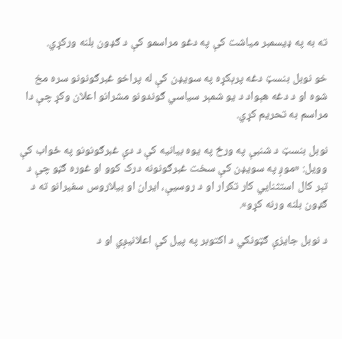ته به په ډیسمبر میاشت کې په دغو مراسمو کې د ګډون بلنه ورکړي.

خو نوبل بنسټ دغه پرېکړه په سویډن کې له پراخو غبرګونونو سره مخ شوه او د دغه هېواد د یو شمېر سیاسي ګوندونو مشرانو اعلان وکړ چې دا مراسم به تحریم کړي.

نوبل بنسټ د شنبې په ورځ په یوه بیانیه کې د دې غبرګونونو په ځواب کې وویل: «موږ په سویډن کې سخت غبرګونونه درک کوو او غوره ګڼو چې د تېر کال استثنایي کار تکرار او د روسیې، ایران او بیلاروس سفیرانو ته د ګډون بلنه ورنه کړو».

د نوبل جایزې ګټونکي د اکتوبر په پیل کې اعلانیږي او د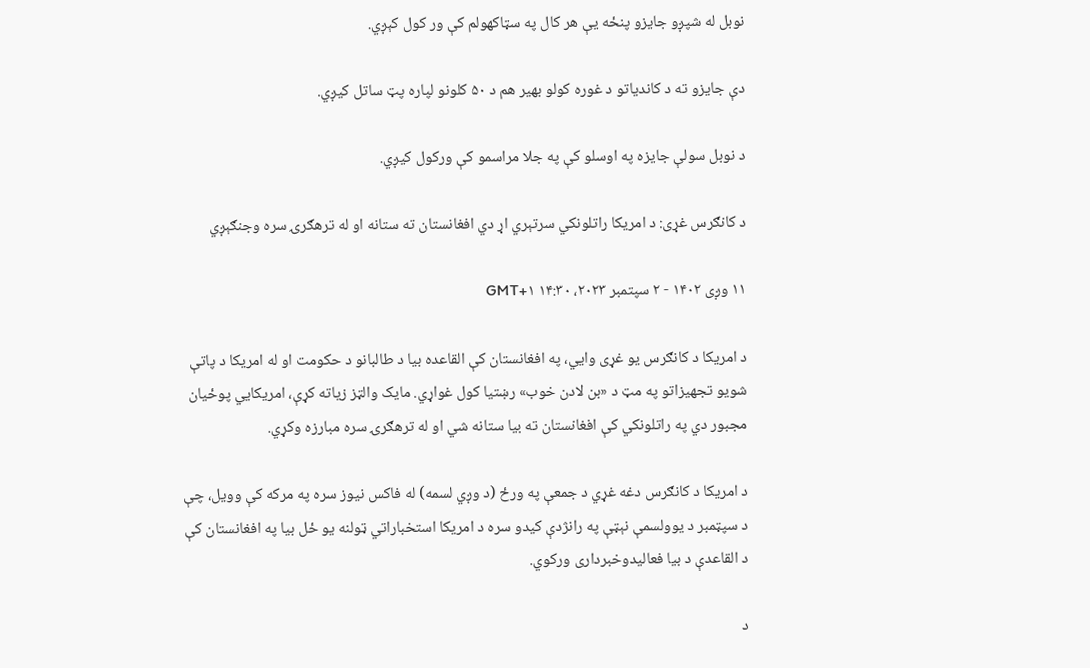نوبل له شپږو جایزو پنځه یې هر کال په سټاکهولم کې ور کول کېږي.

دې جایزو ته د کاندیاتو د غوره کولو بهیر هم د ۵۰ کلونو لپاره پټ ساتل کیږي.

د نوبل سولې جایزه په اوسلو کې په جلا مراسمو کې ورکول کیږي.

د کانګرس غړی: د امریکا راتلونکي سرتېري اړ دي افغانستان ته ستانه او له ترهګرۍ سره وجنګېږي

۱۱ وږی ۱۴۰۲ - ۲ سپتمبر ۲۰۲۳، ۱۴:۳۰ GMT+۱

د امریکا د کانګرس یو غړی وايي، په افغانستان کې القاعده بیا د طالبانو د حکومت او له امریکا د پاتې شویو تجهیزاتو په مټ د «بن لادن خوب» رښتیا کول غواړي. مایک والټز زیاته کړې، امریکايي پوځیان مجبور دي په راتلونکي کې افغانستان ته بیا ستانه شي او له ترهګرۍ سره مبارزه وکړي.

د امریکا د کانګرس دغه غړي د جمعې په ورځ (د وږي لسمه) له فاکس نیوز سره په مرکه کې وویل، چې د سپټمبر د یوولسمې نېټې په رانژدې کیدو سره د امریکا استخباراتي ټولنه یو ځل بیا په افغانستان کې د القاعدې د بیا فعالیدوخبرداری ورکوي.

د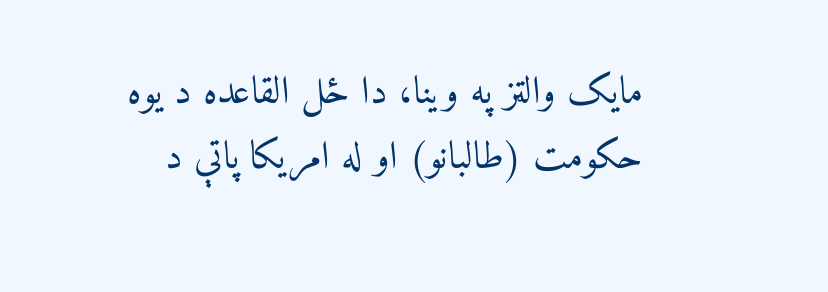مایک والټز په وینا، دا ځل القاعده د یوه حکومت (طالبانو) او له امریکا پاتې د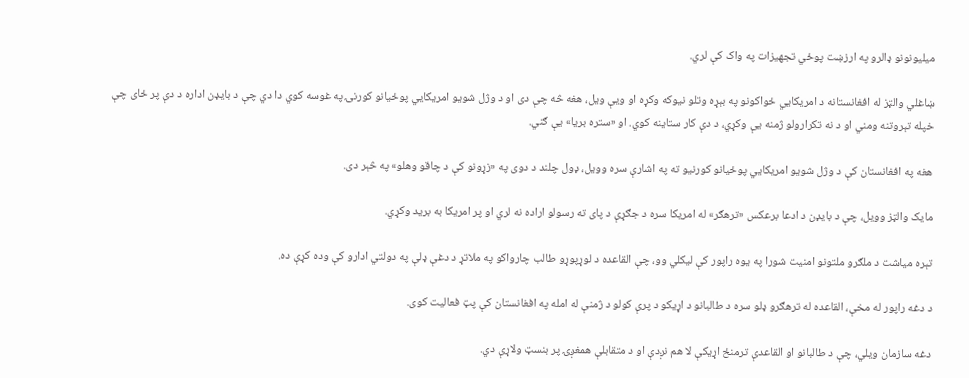میلیونونو ډالرو په ارزښت پوځي تجهیزات په واک کې لري.

ښاغلي والټز له افغانستانه د امریکایي ځواکونو په بېړه وتلو نیوکه وکړه او ویې ویل، هغه څه چې دی او د وژل شویو امریکايي پوځیانو کورنۍ په غوسه کوي دا دي چې د بایډن اداره د دې پر ځای چې خپله تېروتنه ومني او د نه تکرارولو ژمنه یې وکړي، د دې کار ستاینه کوي. او «ستره بریا» یې ګني.

هغه په افغانستان کې د وژل شویو امریکايي پوځیانو کورنیو ته په اشارې سره وویل، ډول چلند د دوی په «زړونو کې د چاقو وهلو» په څېر دی.

مایک والټز وویل، چې د بایډن د ادعا برعکس «ترهګر» له امریکا سره د جګړې د پای ته رسولو اراده نه لري او پر امریکا به برید وکړي.

تېره میاشت د ملګرو ملتونو امنیت شورا په یوه راپور کې لیکلي وو، چې القاعده د لوړپوړو طالب چارواکو په ملاتړ د دغې ډلې په دولتي ادارو کې وده کړې ده.

د دغه راپور له مخې، القاعده له ترهګرو ډلو سره د طالبانو د اړیکو د پرې کولو د ژمنې له امله په افغانستان کې پټ فعالیت کوی.

دغه سازمان ویلي، چې د طالبانو او القاعدې ترمنځ اړیکې لا هم نږدې او د متقابلې همغږۍ پر بنسټ ولاړې دي.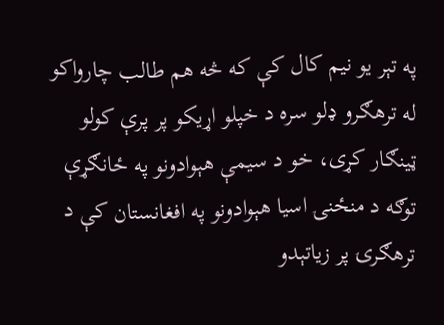په تېر یو نیم کال کې که څه هم طالب چارواکو له ترهګرو ډلو سره د خپلو اړیکو پر پرې کولو ټینګار کړی، خو د سیمې هېوادونو په ځانګړې توګه د منځنۍ اسیا هېوادونو په افغانستان کې د ترهګرۍ پر زیاتېدو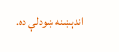اندېښنه ښودلې ده.